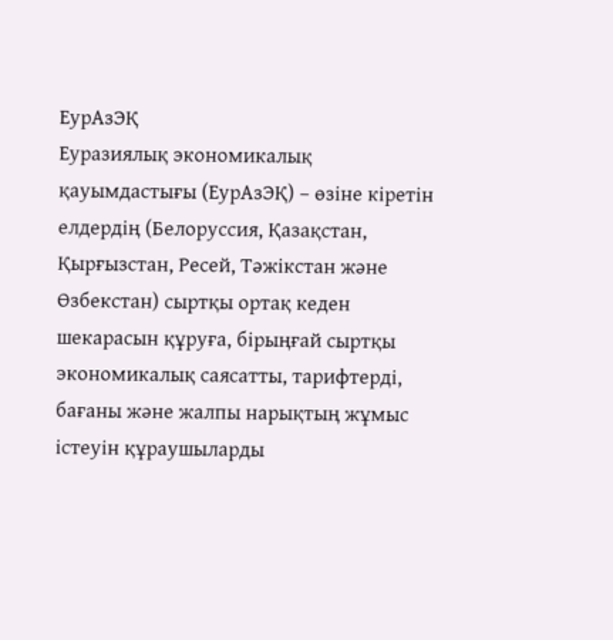ЕурАзЭҚ
Еуразиялық экономикалық қауымдастығы (ЕурАзЭҚ) – өзіне кіретін елдердің (Белоруссия, Қазақстан, Қырғызстан, Ресей, Тәжікстан және Өзбекстан) сыртқы ортақ кеден шекарасын құруға, бірыңғай сыртқы экономикалық саясатты, тарифтерді, бағаны және жалпы нарықтың жұмыс істеуін құраушыларды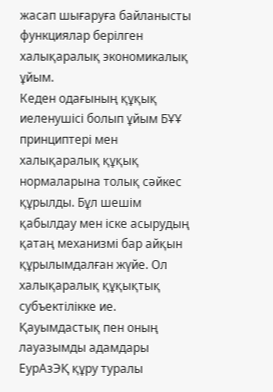жасап шығаруға байланысты функциялар берілген халықаралық экономикалық ұйым.
Кеден одағының құқық иеленушісі болып ұйым БҰҰ принциптері мен халықаралық құқық нормаларына толық сәйкес құрылды. Бұл шешім қабылдау мен іске асырудың қатаң механизмі бар айқын құрылымдалған жүйе. Ол халықаралық құқықтық субъектілікке ие. Қауымдастық пен оның лауазымды адамдары ЕурАзЭҚ құру туралы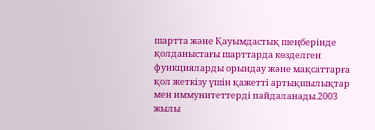шартта және Қауымдастық шеңберінде қолданыстағы шарттарда көзделген функцияларды орындау және мақсаттарға қол жеткізу үшін қажетті артықшылықтар мен иммунитеттерді пайдаланады.2003 жылы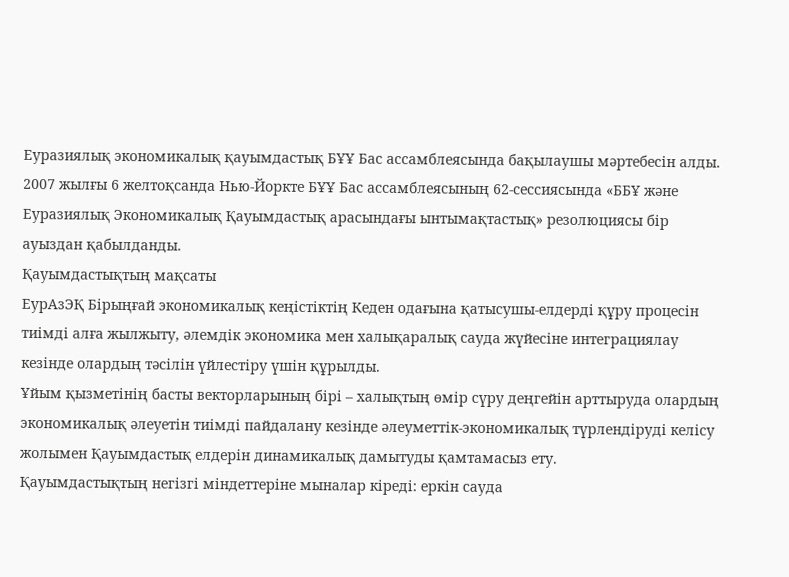Еуразиялық экономикалық қауымдастық БҰҰ Бас ассамблеясында бақылаушы мәртебесін алды.
2007 жылғы 6 желтоқсанда Нью-Йоркте БҰҰ Бас ассамблеясының 62-сессиясында «ББҰ және Еуразиялық Экономикалық Қауымдастық арасындағы ынтымақтастық» резолюциясы бір ауыздан қабылданды.
Қауымдастықтың мақсаты
ЕурАзЭҚ Бірыңғай экономикалық кеңістіктің Кеден одағына қатысушы-елдерді құру процесін тиімді алға жылжыту, әлемдік экономика мен халықаралық сауда жүйесіне интеграциялау кезінде олардың тәсілін үйлестіру үшін құрылды.
Ұйым қызметінің басты векторларының бірі – халықтың өмір сүру деңгейін арттыруда олардың экономикалық әлеуетін тиімді пайдалану кезінде әлеуметтік-экономикалық түрлендіруді келісу жолымен Қауымдастық елдерін динамикалық дамытуды қамтамасыз ету.
Қауымдастықтың негізгі міндеттеріне мыналар кіреді: еркін сауда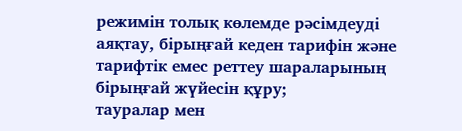режимін толық көлемде рәсімдеуді аяқтау, бірыңғай кеден тарифін және тарифтік емес реттеу шараларының бірыңғай жүйесін құру;
тауралар мен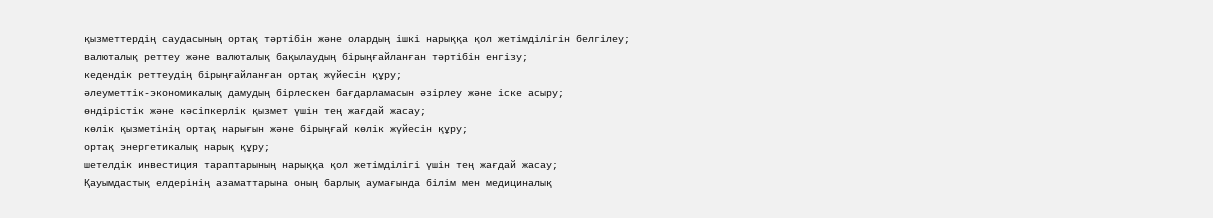қызметтердің саудасының ортақ тәртібін және олардың ішкі нарыққа қол жетімділігін белгілеу;
валюталық реттеу және валюталық бақылаудың бірыңғайланған тәртібін енгізу;
кедендік реттеудің бірыңғайланған ортақ жүйесін құру;
әлеуметтік-экономикалық дамудың бірлескен бағдарламасын әзірлеу және іске асыру;
өндірістік және кәсіпкерлік қызмет үшін тең жағдай жасау;
көлік қызметінің ортақ нарығын және бірыңғай көлік жүйесін құру;
ортақ энергетикалық нарық құру;
шетелдік инвестиция тараптарының нарыққа қол жетімділігі үшін тең жағдай жасау;
Қауымдастық елдерінің азаматтарына оның барлық аумағында білім мен медициналық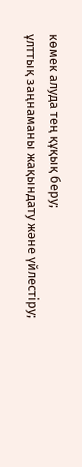көмек алуда тең құқық беру;
ұлттық заңнаманы жақындату және үйлестіру;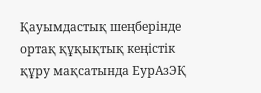Қауымдастық шеңберінде ортақ құқықтық кеңістік құру мақсатында ЕурАзЭҚ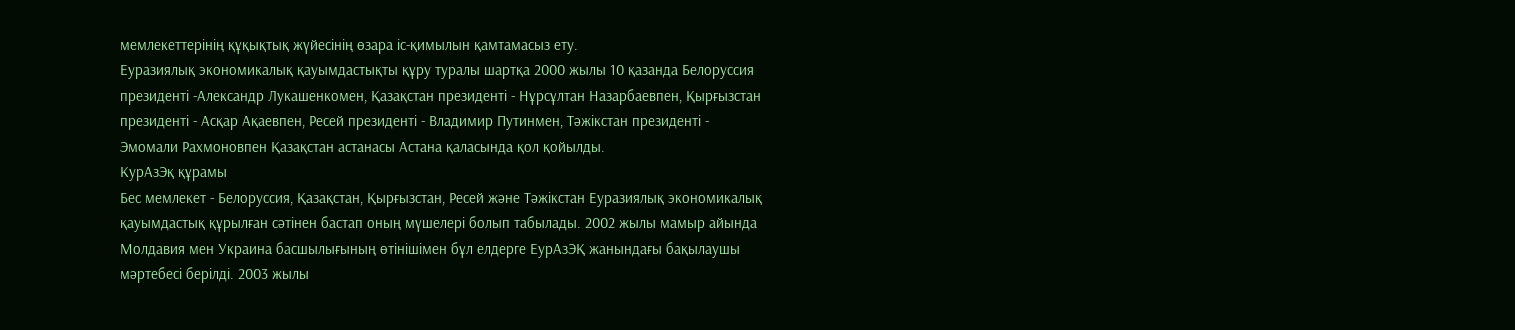мемлекеттерінің құқықтық жүйесінің өзара іс-қимылын қамтамасыз ету.
Еуразиялық экономикалық қауымдастықты құру туралы шартқа 2000 жылы 10 қазанда Белоруссия президенті -Александр Лукашенкомен, Қазақстан президенті - Нұрсұлтан Назарбаевпен, Қырғызстан президенті - Асқар Ақаевпен, Ресей президенті - Владимир Путинмен, Тәжікстан президенті - Эмомали Рахмоновпен Қазақстан астанасы Астана қаласында қол қойылды.
КурАзЭқ құрамы
Бес мемлекет - Белоруссия, Қазақстан, Қырғызстан, Ресей және Тәжікстан Еуразиялық экономикалық қауымдастық құрылған сәтінен бастап оның мүшелері болып табылады. 2002 жылы мамыр айында Молдавия мен Украина басшылығының өтінішімен бұл елдерге ЕурАзЭҚ жанындағы бақылаушы мәртебесі берілді. 2003 жылы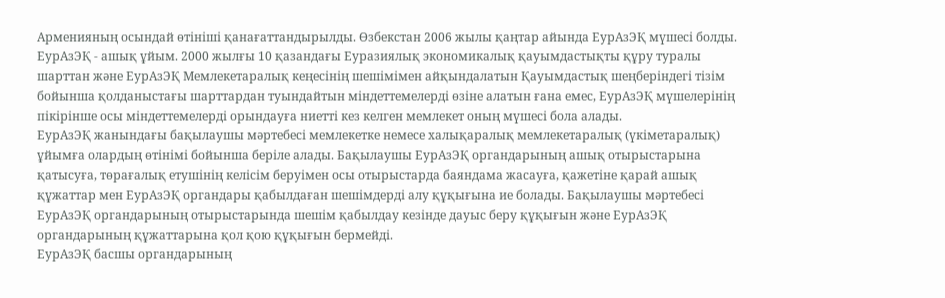Арменияның осындай өтініші қанағаттандырылды. Өзбекстан 2006 жылы қаңтар айында ЕурАзЭҚ мүшесі болды.
ЕурАзЭҚ - ашық ұйым. 2000 жылғы 10 қазандағы Еуразиялық экономикалық қауымдастықты құру туралы шарттан және ЕурАзЭҚ Мемлекетаралық кеңесінің шешімімен айқындалатын Қауымдастық шеңберіндегі тізім бойынша қолданыстағы шарттардан туындайтын міндеттемелерді өзіне алатын ғана емес, ЕурАзЭҚ мүшелерінің пікірінше осы міндеттемелерді орындауға ниетті кез келген мемлекет оның мүшесі бола алады.
ЕурАзЭҚ жанындағы бақылаушы мәртебесі мемлекетке немесе халықаралық мемлекетаралық (үкіметаралық) ұйымға олардың өтінімі бойынша беріле алады. Бақылаушы ЕурАзЭҚ органдарының ашық отырыстарына қатысуға, төрағалық етушінің келісім беруімен осы отырыстарда баяндама жасауға, қажетіне қарай ашық құжаттар мен ЕурАзЭҚ органдары қабылдаған шешімдерді алу құқығына ие болады. Бақылаушы мәртебесі ЕурАзЭҚ органдарының отырыстарында шешім қабылдау кезінде дауыс беру құқығын және ЕурАзЭҚ органдарының құжаттарына қол қою құқығын бермейді.
ЕурАзЭҚ басшы органдарының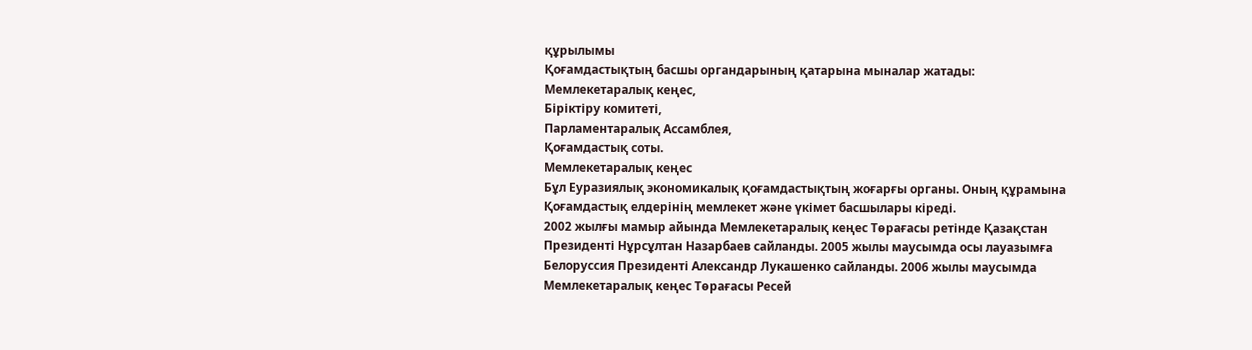құрылымы
Қоғамдастықтың басшы органдарының қатарына мыналар жатады:
Мемлекетаралық кеңес,
Біріктіру комитеті,
Парламентаралық Ассамблея,
Қоғамдастық соты.
Мемлекетаралық кеңес
Бұл Еуразиялық экономикалық қоғамдастықтың жоғарғы органы. Оның құрамына Қоғамдастық елдерінің мемлекет және үкімет басшылары кіреді.
2002 жылғы мамыр айында Мемлекетаралық кеңес Төрағасы ретінде Қазақстан Президенті Нұрсұлтан Назарбаев сайланды. 2005 жылы маусымда осы лауазымға Белоруссия Президенті Александр Лукашенко сайланды. 2006 жылы маусымда Мемлекетаралық кеңес Төрағасы Ресей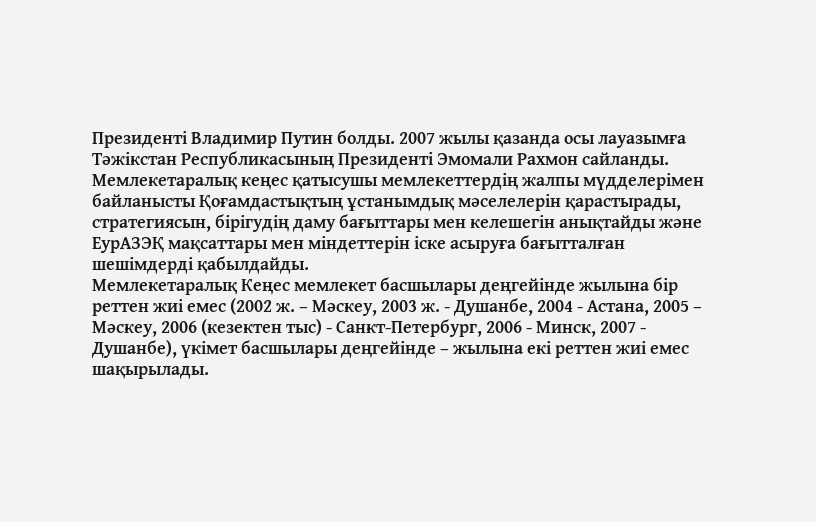Президенті Владимир Путин болды. 2007 жылы қазанда осы лауазымға Тәжікстан Республикасының Президенті Эмомали Рахмон сайланды.
Мемлекетаралық кеңес қатысушы мемлекеттердің жалпы мүдделерімен байланысты Қоғамдастықтың ұстанымдық мәселелерін қарастырады, стратегиясын, бірігудің даму бағыттары мен келешегін анықтайды және ЕурАЗЭҚ мақсаттары мен міндеттерін іске асыруға бағытталған шешімдерді қабылдайды.
Мемлекетаралық Кеңес мемлекет басшылары деңгейінде жылына бір реттен жиі емес (2002 ж. – Мәскеу, 2003 ж. - Душанбе, 2004 - Астана, 2005 – Мәскеу, 2006 (кезектен тыс) - Санкт-Петербург, 2006 - Минск, 2007 - Душанбе), үкімет басшылары деңгейінде – жылына екі реттен жиі емес шақырылады.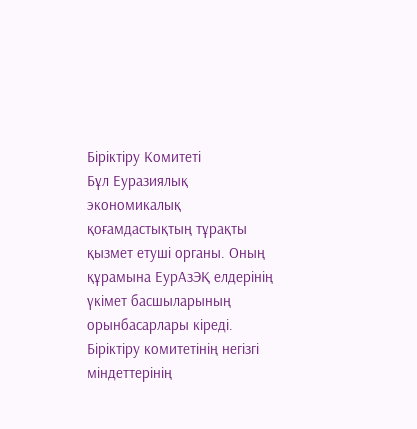Біріктіру Комитеті
Бұл Еуразиялық экономикалық қоғамдастықтың тұрақты қызмет етуші органы. Оның құрамына ЕурАзЭҚ елдерінің үкімет басшыларының орынбасарлары кіреді. Біріктіру комитетінің негізгі міндеттерінің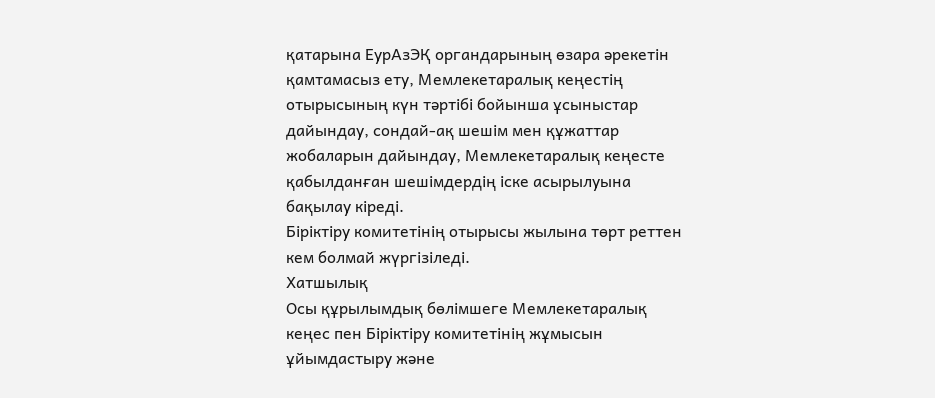қатарына ЕурАзЭҚ органдарының өзара әрекетін қамтамасыз ету, Мемлекетаралық кеңестің отырысының күн тәртібі бойынша ұсыныстар дайындау, сондай-ақ шешім мен құжаттар жобаларын дайындау, Мемлекетаралық кеңесте қабылданған шешімдердің іске асырылуына бақылау кіреді.
Біріктіру комитетінің отырысы жылына төрт реттен кем болмай жүргізіледі.
Хатшылық
Осы құрылымдық бөлімшеге Мемлекетаралық кеңес пен Біріктіру комитетінің жұмысын ұйымдастыру және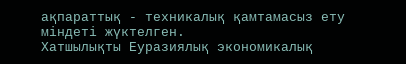ақпараттық - техникалық қамтамасыз ету міндеті жүктелген.
Хатшылықты Еуразиялық экономикалық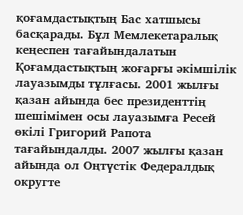қоғамдастықтың Бас хатшысы басқарады. Бұл Мемлекетаралық кеңеспен тағайындалатын Қоғамдастықтың жоғарғы әкімшілік лауазымды тұлғасы. 2001 жылғы қазан айында бес президенттің шешімімен осы лауазымға Ресей өкілі Григорий Рапота тағайындалды. 2007 жылғы қазан айында ол Оңтүстік Федералдық округте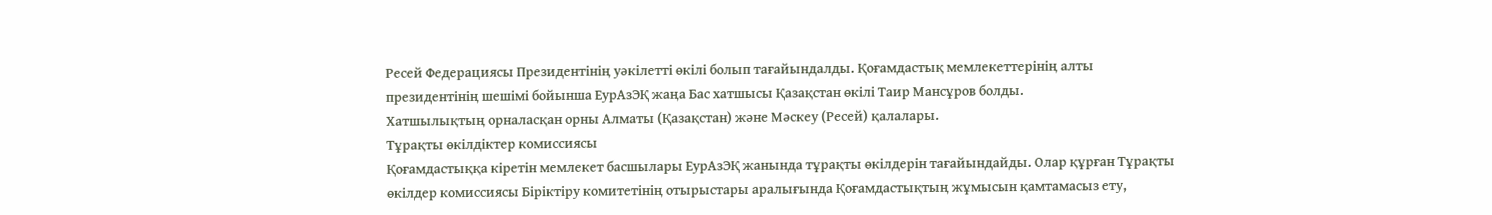Ресей Федерациясы Президентінің уәкілетті өкілі болып тағайындалды. Қоғамдастық мемлекеттерінің алты президентінің шешімі бойынша ЕурАзЭҚ жаңа Бас хатшысы Қазақстан өкілі Таир Мансұров болды.
Хатшылықтың орналасқан орны Алматы (Қазақстан) және Мәскеу (Ресей) қалалары.
Тұрақты өкілдіктер комиссиясы
Қоғамдастыққа кіретін мемлекет басшылары ЕурАзЭҚ жанында тұрақты өкілдерін тағайындайды. Олар құрған Тұрақты өкілдер комиссиясы Біріктіру комитетінің отырыстары аралығында Қоғамдастықтың жұмысын қамтамасыз ету,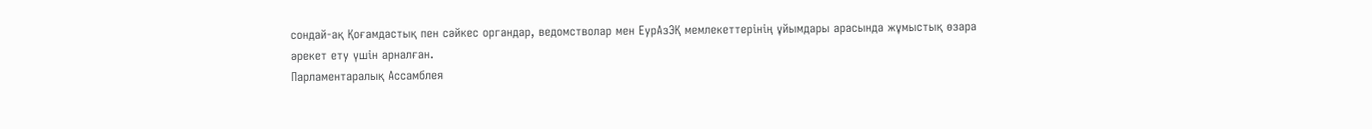сондай-ақ Қоғамдастық пен сәйкес органдар, ведомстволар мен ЕурАзЭҚ мемлекеттерінің ұйымдары арасында жұмыстық өзара әрекет ету үшін арналған.
Парламентаралық Ассамблея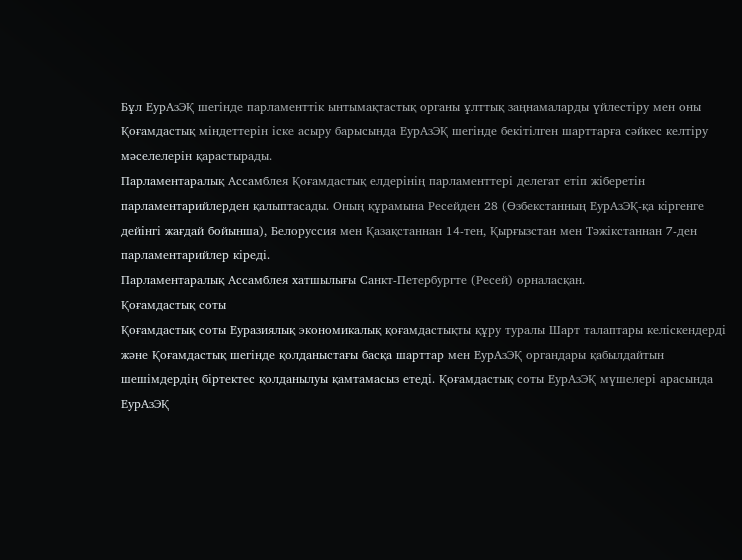Бұл ЕурАзЭҚ шегінде парламенттік ынтымақтастық органы ұлттық заңнамаларды үйлестіру мен оны Қоғамдастық міндеттерін іске асыру барысында ЕурАзЭҚ шегінде бекітілген шарттарға сәйкес келтіру мәселелерін қарастырады.
Парламентаралық Ассамблея Қоғамдастық елдерінің парламенттері делегат етіп жіберетін парламентарийлерден қалыптасады. Оның құрамына Ресейден 28 (Өзбекстанның ЕурАзЭҚ-қа кіргенге дейінгі жағдай бойынша), Белоруссия мен Қазақстаннан 14-тен, Қырғызстан мен Тәжікстаннан 7-ден парламентарийлер кіреді.
Парламентаралық Ассамблея хатшылығы Санкт-Петербургте (Ресей) орналасқан.
Қоғамдастық соты
Қоғамдастық соты Еуразиялық экономикалық қоғамдастықты құру туралы Шарт талаптары келіскендерді және Қоғамдастық шегінде қолданыстағы басқа шарттар мен ЕурАзЭҚ органдары қабылдайтын шешімдердің біртектес қолданылуы қамтамасыз етеді. Қоғамдастық соты ЕурАзЭҚ мүшелері арасында ЕурАзЭҚ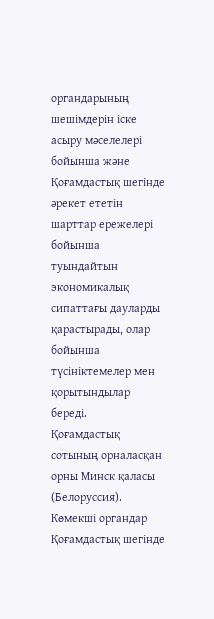органдарының шешімдерін іске асыру мәселелері бойынша және Қоғамдастық шегінде әрекет ететін шарттар ережелері бойынша туындайтын экономикалық сипаттағы дауларды қарастырады, олар бойынша түсініктемелер мен қорытындылар береді.
Қоғамдастық сотының орналасқан орны Минск қаласы (Белоруссия).
Көмекші органдар
Қоғамдастық шегінде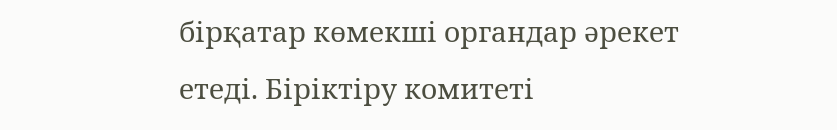бірқатар көмекші органдар әрекет етеді. Біріктіру комитеті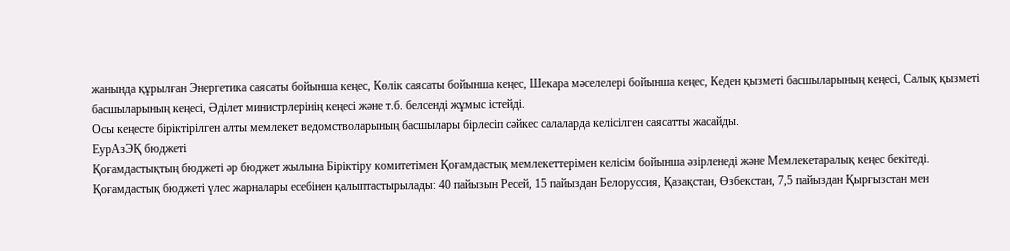жанында құрылған Энергетика саясаты бойынша кеңес, Көлік саясаты бойынша кеңес, Шекара мәселелері бойынша кеңес, Кеден қызметі басшыларының кеңесі, Салық қызметі басшыларының кеңесі, Әділет министрлерінің кеңесі және т.б. белсенді жұмыс істейді.
Осы кеңесте біріктірілген алты мемлекет ведомстволарының басшылары бірлесіп сәйкес салаларда келісілген саясатты жасайды.
ЕурАзЭҚ бюджеті
Қоғамдастықтың бюджеті әр бюджет жылына Біріктіру комитетімен Қоғамдастық мемлекеттерімен келісім бойынша әзірленеді және Мемлекетаралық кеңес бекітеді.
Қоғамдастық бюджеті үлес жарналары есебінен қалыптастырылады: 40 пайызын Ресей, 15 пайыздан Белоруссия, Қазақстан, Өзбекстан, 7,5 пайыздан Қырғызстан мен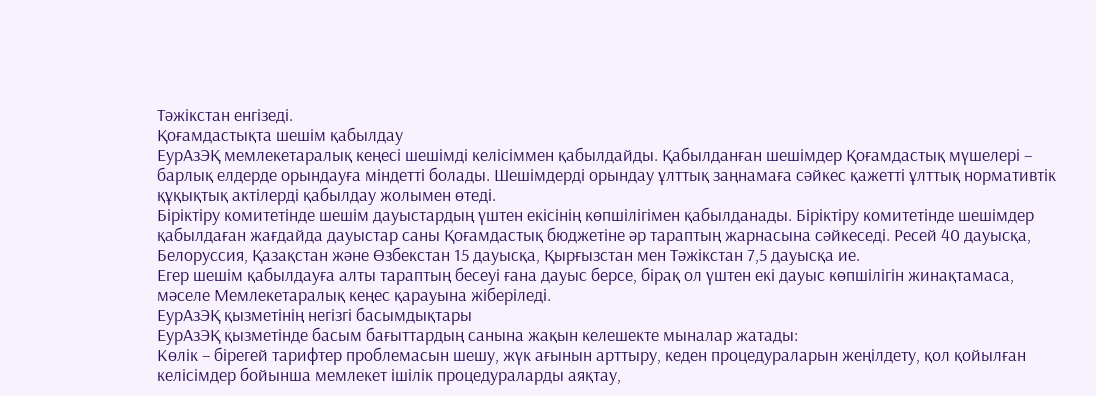Тәжікстан енгізеді.
Қоғамдастықта шешім қабылдау
ЕурАзЭҚ мемлекетаралық кеңесі шешімді келісіммен қабылдайды. Қабылданған шешімдер Қоғамдастық мүшелері – барлық елдерде орындауға міндетті болады. Шешімдерді орындау ұлттық заңнамаға сәйкес қажетті ұлттық нормативтік құқықтық актілерді қабылдау жолымен өтеді.
Біріктіру комитетінде шешім дауыстардың үштен екісінің көпшілігімен қабылданады. Біріктіру комитетінде шешімдер қабылдаған жағдайда дауыстар саны Қоғамдастық бюджетіне әр тараптың жарнасына сәйкеседі. Ресей 40 дауысқа, Белоруссия, Қазақстан және Өзбекстан 15 дауысқа, Қырғызстан мен Тәжікстан 7,5 дауысқа ие.
Егер шешім қабылдауға алты тараптың бесеуі ғана дауыс берсе, бірақ ол үштен екі дауыс көпшілігін жинақтамаса, мәселе Мемлекетаралық кеңес қарауына жіберіледі.
ЕурАзЭҚ қызметінің негізгі басымдықтары
ЕурАзЭҚ қызметінде басым бағыттардың санына жақын келешекте мыналар жатады:
Көлік – бірегей тарифтер проблемасын шешу, жүк ағынын арттыру, кеден процедураларын жеңілдету, қол қойылған келісімдер бойынша мемлекет ішілік процедураларды аяқтау,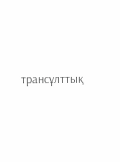трансұлттық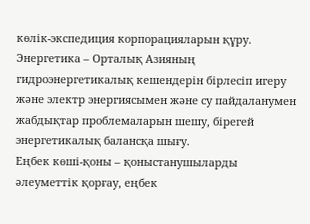көлік-экспедиция корпорацияларын құру.
Энергетика – Орталық Азияның гидроэнергетикалық кешендерін бірлесіп игеру және электр энергиясымен және су пайдаланумен жабдықтар проблемаларын шешу, бірегей энергетикалық балансқа шығу.
Еңбек көші-қоны – қоныстанушыларды әлеуметтік қорғау, еңбек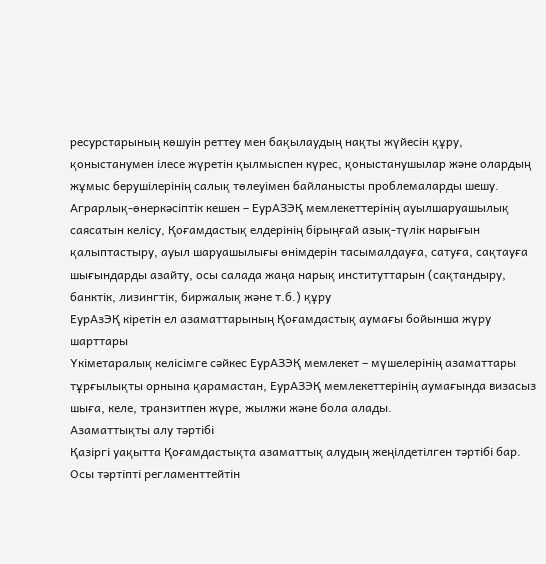ресурстарының көшуін реттеу мен бақылаудың нақты жүйесін құру, қоныстанумен ілесе жүретін қылмыспен күрес, қоныстанушылар және олардың жұмыс берушілерінің салық төлеуімен байланысты проблемаларды шешу.
Аграрлық-өнеркәсіптік кешен – ЕурАЗЭҚ мемлекеттерінің ауылшаруашылық саясатын келісу, Қоғамдастық елдерінің бірыңғай азық-түлік нарығын қалыптастыру, ауыл шаруашылығы өнімдерін тасымалдауға, сатуға, сақтауға шығындарды азайту, осы салада жаңа нарық институттарын (сақтандыру, банктік, лизингтік, биржалық және т.б.) құру
ЕурАзЭҚ кіретін ел азаматтарының Қоғамдастық аумағы бойынша жүру шарттары
Үкіметаралық келісімге сәйкес ЕурАЗЭҚ мемлекет – мүшелерінің азаматтары тұрғылықты орнына қарамастан, ЕурАЗЭҚ мемлекеттерінің аумағында визасыз шыға, келе, транзитпен жүре, жылжи және бола алады.
Азаматтықты алу тәртібі
Қазіргі уақытта Қоғамдастықта азаматтық алудың жеңілдетілген тәртібі бар. Осы тәртіпті регламенттейтін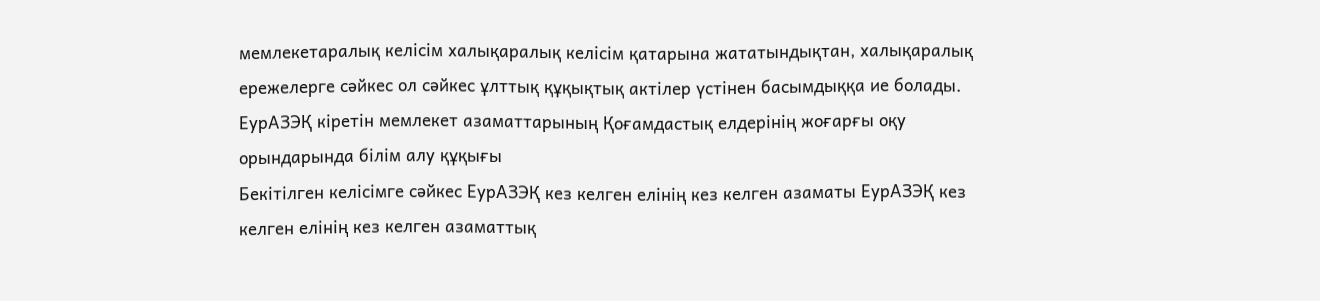мемлекетаралық келісім халықаралық келісім қатарына жататындықтан, халықаралық ережелерге сәйкес ол сәйкес ұлттық құқықтық актілер үстінен басымдыққа ие болады.
ЕурАЗЭҚ кіретін мемлекет азаматтарының Қоғамдастық елдерінің жоғарғы оқу орындарында білім алу құқығы
Бекітілген келісімге сәйкес ЕурАЗЭҚ кез келген елінің кез келген азаматы ЕурАЗЭҚ кез келген елінің кез келген азаматтық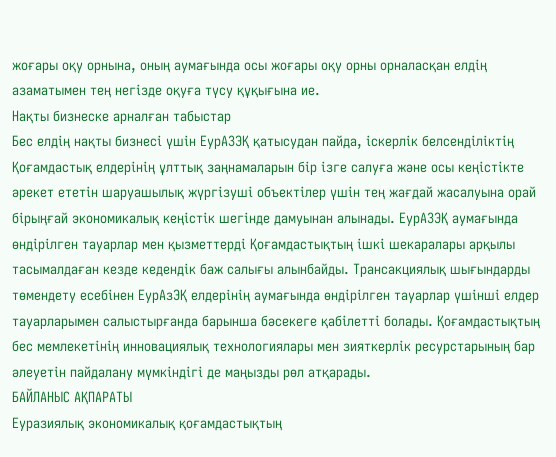жоғары оқу орнына, оның аумағында осы жоғары оқу орны орналасқан елдің азаматымен тең негізде оқуға түсу құқығына ие.
Нақты бизнеске арналған табыстар
Бес елдің нақты бизнесі үшін ЕурАЗЭҚ қатысудан пайда, іскерлік белсенділіктің Қоғамдастық елдерінің ұлттық заңнамаларын бір ізге салуға және осы кеңістікте әрекет ететін шаруашылық жүргізуші объектілер үшін тең жағдай жасалуына орай бірыңғай экономикалық кеңістік шегінде дамуынан алынады. ЕурАЗЭҚ аумағында өндірілген тауарлар мен қызметтерді Қоғамдастықтың ішкі шекаралары арқылы тасымалдаған кезде кедендік баж салығы алынбайды. Трансакциялық шығындарды төмендету есебінен ЕурАзЭҚ елдерінің аумағында өндірілген тауарлар үшінші елдер тауарларымен салыстырғанда барынша бәсекеге қабілетті болады. Қоғамдастықтың бес мемлекетінің инновациялық технологиялары мен зияткерлік ресурстарының бар әлеуетін пайдалану мүмкіндігі де маңызды рөл атқарады.
БАЙЛАНЫС АҚПАРАТЫ
Еуразиялық экономикалық қоғамдастықтың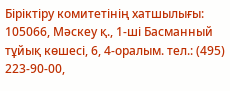Біріктіру комитетінің хатшылығы:
105066, Мәскеу қ., 1-ші Басманный тұйық көшесі, 6, 4-оралым. тел.: (495) 223-90-00,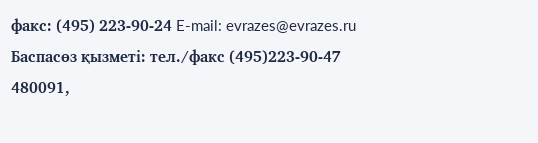факс: (495) 223-90-24 E-mail: evrazes@evrazes.ru
Баспасөз қызметі: тел./факс (495)223-90-47
480091,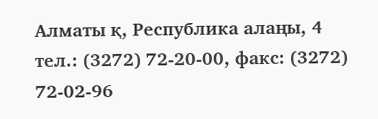Алматы қ, Республика алаңы, 4 тел.: (3272) 72-20-00, факс: (3272) 72-02-96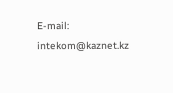E-mail: intekom@kaznet.kz